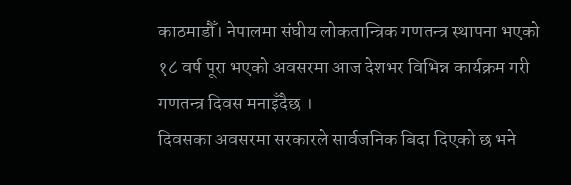काठमाडौँ। नेपालमा संघीय लोकतान्त्रिक गणतन्त्र स्थापना भएको १८ वर्ष पूरा भएको अवसरमा आज देशभर विभिन्न कार्यक्रम गरी गणतन्त्र दिवस मनाइँदैछ ।
दिवसका अवसरमा सरकारले सार्वजनिक बिदा दिएको छ भने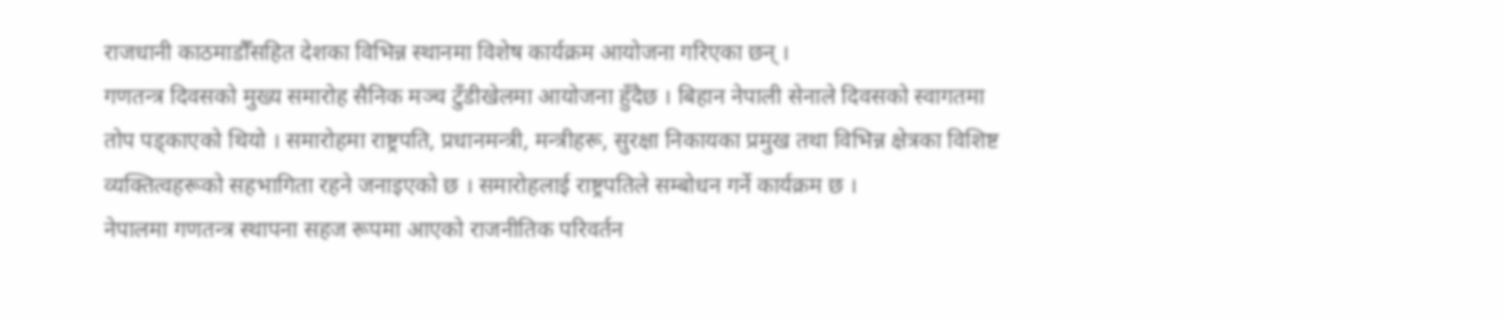राजधानी काठमाडौँसहित देशका विभिन्न स्थानमा विशेष कार्यक्रम आयोजना गरिएका छन् ।
गणतन्त्र दिवसको मुख्य समारोह सैनिक मञ्च टुँडीखेलमा आयोजना हुँदैछ । बिहान नेपाली सेनाले दिवसको स्वागतमा तोप पड्काएको थियो । समारोहमा राष्ट्रपति, प्रधानमन्त्री, मन्त्रीहरू, सुरक्षा निकायका प्रमुख तथा विभिन्न क्षेत्रका विशिष्ट व्यक्तित्वहरूको सहभागिता रहने जनाइएको छ । समारोहलाई राष्ट्रपतिले सम्बोधन गर्ने कार्यक्रम छ ।
नेपालमा गणतन्त्र स्थापना सहज रूपमा आएको राजनीतिक परिवर्तन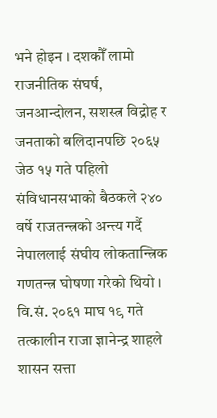भने होइन । दशकौँ लामो राजनीतिक संघर्ष, जनआन्दोलन, सशस्त्र विद्रोह र जनताको बलिदानपछि २०६५ जेठ १५ गते पहिलो संविधानसभाको बैठकले २४० वर्षे राजतन्त्रको अन्त्य गर्दै नेपाललाई संघीय लोकतान्त्रिक गणतन्त्र घोषणा गरेको थियो ।
वि.सं. २०६१ माघ १९ गते तत्कालीन राजा ज्ञानेन्द्र शाहले शासन सत्ता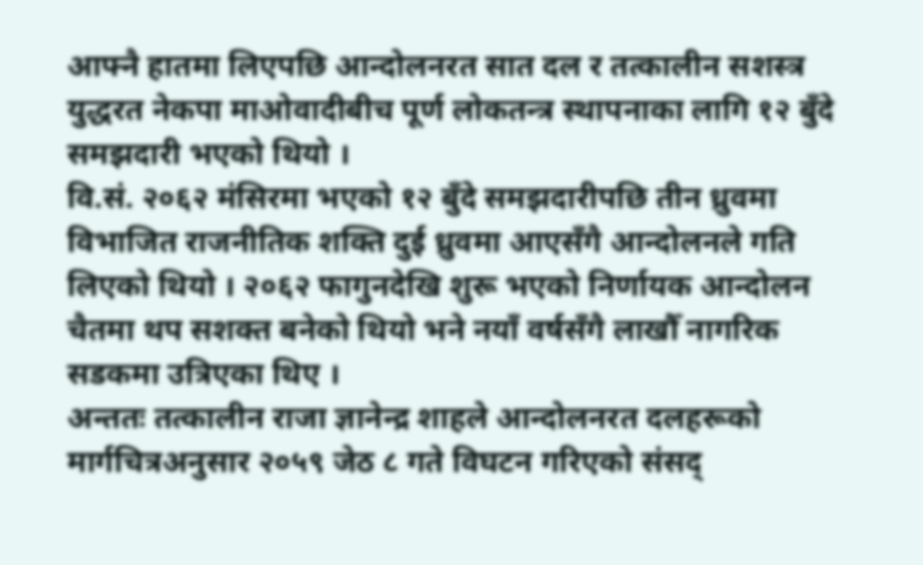आफ्नै हातमा लिएपछि आन्दोलनरत सात दल र तत्कालीन सशस्त्र युद्धरत नेकपा माओवादीबीच पूर्ण लोकतन्त्र स्थापनाका लागि १२ बुँदे समझदारी भएको थियो ।
वि.सं. २०६२ मंसिरमा भएको १२ बुँदे समझदारीपछि तीन ध्रुवमा विभाजित राजनीतिक शक्ति दुई ध्रुवमा आएसँगै आन्दोलनले गति लिएको थियो । २०६२ फागुनदेखि शुरू भएको निर्णायक आन्दोलन चैतमा थप सशक्त बनेको थियो भने नयाँ वर्षसँगै लाखौँ नागरिक सडकमा उत्रिएका थिए ।
अन्ततः तत्कालीन राजा ज्ञानेन्द्र शाहले आन्दोलनरत दलहरूको मार्गचित्रअनुसार २०५९ जेठ ८ गते विघटन गरिएको संसद्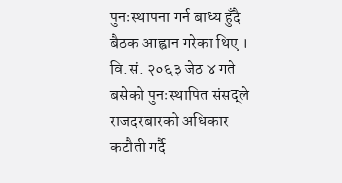पुनःस्थापना गर्न बाध्य हुँदै बैठक आह्वान गरेका थिए ।
वि.सं. २०६३ जेठ ४ गते बसेको पुनःस्थापित संसद्ले राजदरबारको अधिकार कटौती गर्दै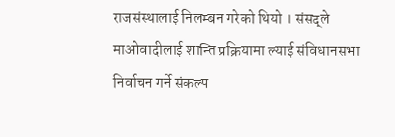राजसंस्थालाई निलम्बन गरेको थियो । संसद्ले माओवादीलाई शान्ति प्रक्रियामा ल्याई संविधानसभा निर्वाचन गर्ने संकल्प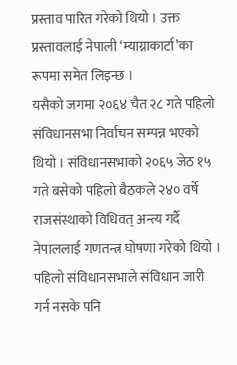प्रस्ताव पारित गरेको थियो । उक्त प्रस्तावलाई नेपाली ‘म्याग्नाकार्टा’का रूपमा समेत लिइन्छ ।
यसैको जगमा २०६४ चैत २८ गते पहिलो संविधानसभा निर्वाचन सम्पन्न भएको थियो । संविधानसभाको २०६५ जेठ १५ गते बसेको पहिलो बैठकले २४० वर्षे राजसंस्थाको विधिवत् अन्त्य गर्दै नेपाललाई गणतन्त्र घोषणा गरेको थियो ।
पहिलो संविधानसभाले संविधान जारी गर्न नसके पनि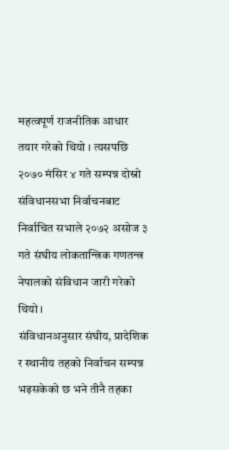महत्वपूर्ण राजनीतिक आधार तयार गरेको थियो । त्यसपछि २०७० मंसिर ४ गते सम्पन्न दोस्रो संविधानसभा निर्वाचनबाट निर्वाचित सभाले २०७२ असोज ३ गते संघीय लोकतान्त्रिक गणतन्त्र नेपालको संविधान जारी गरेको थियो ।
संविधानअनुसार संघीय, प्रादेशिक र स्थानीय तहको निर्वाचन सम्पन्न भइसकेको छ भने तीनै तहका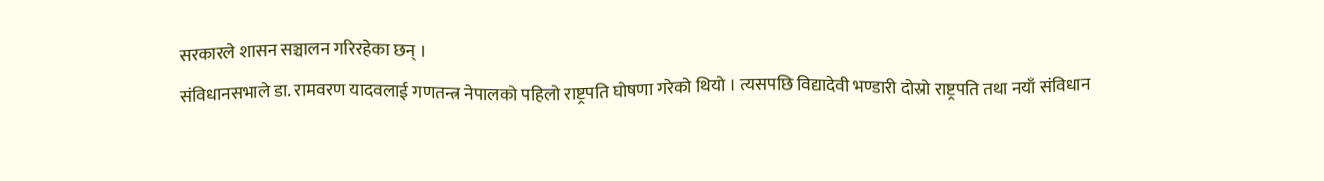सरकारले शासन सञ्चालन गरिरहेका छन् ।
संविधानसभाले डा. रामवरण यादवलाई गणतन्त्र नेपालको पहिलो राष्ट्रपति घोषणा गरेको थियो । त्यसपछि विद्यादेवी भण्डारी दोस्रो राष्ट्रपति तथा नयाँ संविधान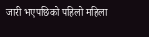जारी भएपछिको पहिलो महिला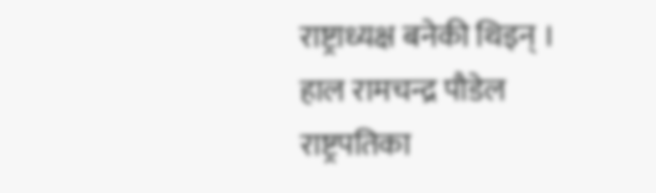राष्ट्राध्यक्ष बनेकी थिइन् ।
हाल रामचन्द्र पौडेल राष्ट्रपतिका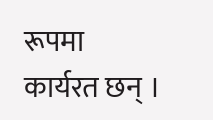रूपमा कार्यरत छन् ।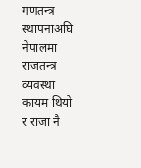गणतन्त्र स्थापनाअघि नेपालमा राजतन्त्र व्यवस्था कायम थियो र राजा नै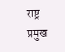राष्ट्र प्रमुख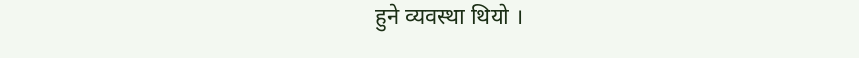हुने व्यवस्था थियो ।